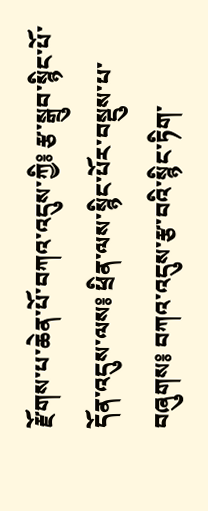རྫོགས་པ་ཆེན་པོ་བཀའ་འདུས་ཀྱི༔ རྩ་སྒྲུབ་སྙིང་པོ་དོན་འདུས་ལས༔ ཕྲིན་ལས་སྙིང་པོར་བསྡུས་པ་བཞུགས༔ བཀའ་འདུས་རྩ་བའི་སྙིང་ཏིག་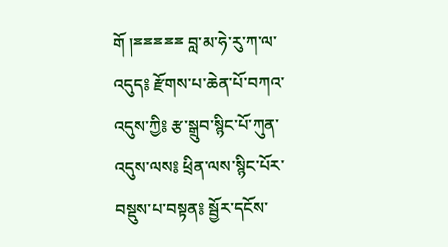གོ །ྈྈྈྈྈ བླ་མ་ཧེ་རུ་ཀ་ལ་འདུད༔ རྫོགས་པ་ཆེན་པོ་བཀའ་འདུས་ཀྱི༔ རྩ་སྒྲུབ་སྙིང་པོ་ཀུན་འདུས་ལས༔ ཕྲིན་ལས་སྙིང་པོར་བསྡུས་པ་བསྟན༔ སྦྱོར་དངོས་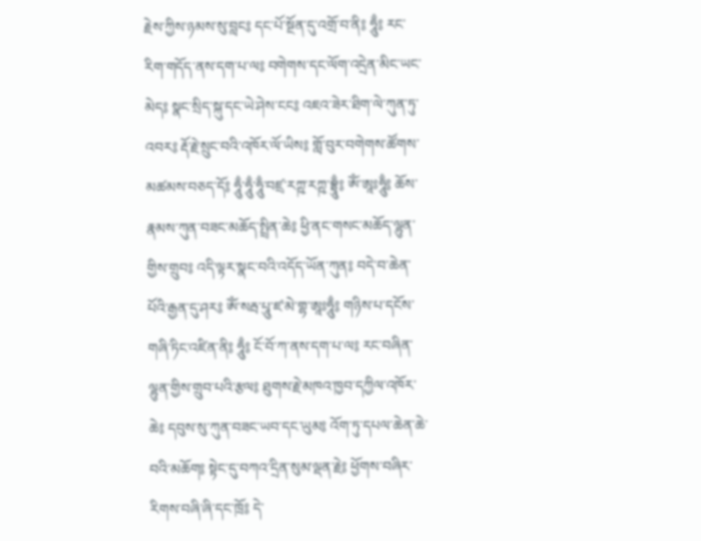རྗེས་ཀྱིས་ཉམས་སུ་བླང༔ དང་པོ་སྔོན་དུ་འགྲོ་བ་ནི༔ ཧཱུྃ༔ རང་རིག་གདོད་ནས་དག་པ་ལ༔ བགེགས་དང་ལོག་འདྲེན་མིང་ཡང་མེད༔ སྣང་སྲིད་སྐུ་དང་ཡེ་ཤེས་ངང༔ འཇའ་ཟེར་ཐིག་ལེ་ཀུན་ཏུ་འབར༔ རྡོ་རྗེ་སྲུང་བའི་འཁོར་ལོ་ཡིས༔ གློ་བུར་བགེགས་ཚོགས་མཚམས་བཅད་དོ༔ ཧཱུྃ་ཧཱུྃ་ཧཱུྃ་བཛྲ་རཀྵ་རཀྵ་བྷྲཱུྃ༔ ཨོཾ་ཨཱཿཧཱུྃ༔ ཆོས་རྣམས་ཀུན་བཟང་མཆོད་སྤྲིན་ཆེ༔ ཕྱི་ནང་གསང་མཆོད་ལྷུན་གྱིས་གྲུབ༔ འདི་ལྟར་སྣང་བའི་འདོད་ཡོན་ཀུན༔ བདེ་བ་ཆེན་པོའི་རྒྱན་དུ་ཤར༔ ཨོཾ་སརྦ་པཱུ་ཛ་མེ་གྷ་ཨཱཿཧཱུྃ༔ གཉིས་པ་དངོས་གཞི་ཏིང་འཛིན་ནི༔ ཧཱུྃ༔ ངོ་བོ་ཀ་ནས་དག་པ་ལ༔ རང་བཞིན་ལྷུན་གྱིས་གྲུབ་པའི་རྩལ༔ ཐུགས་རྗེ་མཁའ་ཁྱབ་དཀྱིལ་འཁོར་ཆེ༔ དབུས་སུ་ཀུན་བཟང་ཡབ་དང་ཡུམ༔ འོག་ཏུ་དཔལ་ཆེན་ཆེ་བའི་མཆོག༔ སྟེང་དུ་བཀའ་དྲིན་སུམ་ལྡན་རྗེ༔ ཕྱོགས་བཞིར་རིགས་བཞི་ཞི་དང་ཁྲོ༔ དེ་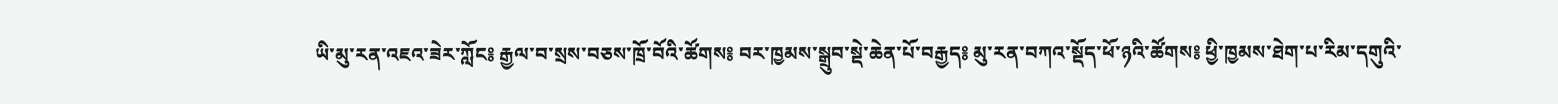ཡི་མུ་རན་འཇའ་ཟེར་ཀློང༔ རྒྱལ་བ་སྲས་བཅས་ཁྲོ་བོའི་ཚོགས༔ བར་ཁྱམས་སྒྲུབ་སྡེ་ཆེན་པོ་བརྒྱད༔ མུ་རན་བཀའ་སྡོད་ཕོ་ཉའི་ཚོགས༔ ཕྱི་ཁྱམས་ཐེག་པ་རིམ་དགུའི་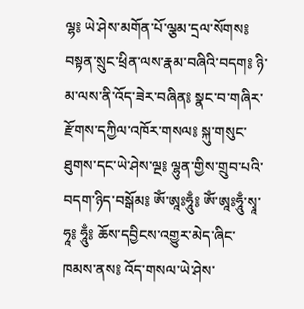ལྷ༔ ཡེ་ཤེས་མགོན་པོ་ལྕམ་དྲལ་སོགས༔ བསྟན་སྲུང་ཕྲིན་ལས་རྣམ་བཞིའི་བདག༔ ཉི་མ་ལས་ནི་འོད་ཟེར་བཞིན༔ སྣང་བ་གཞིར་རྫོགས་དཀྱིལ་འཁོར་གསལ༔ སྐུ་གསུང་ཐུགས་དང་ཡེ་ཤེས་ལྔ༔ ལྷུན་གྱིས་གྲུབ་པའི་བདག་ཉིད་བསྒོམ༔ ཨོཾ་ཨཱཿཧཱུྃ༔ ཨོཾ་ཨཱཿཧཱུྃ་སྭཱ་ཧཱ༔ ཧཱུྃ༔ ཆོས་དབྱིངས་འགྱུར་མེད་ཞིང་ཁམས་ནས༔ འོད་གསལ་ཡེ་ཤེས་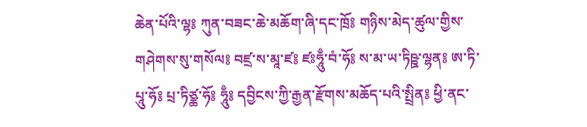ཆེན་པོའི་ལྷ༔ ཀུན་བཟང་ཆེ་མཆོག་ཞི་དང་ཁྲོ༔ གཉིས་མེད་ཚུལ་གྱིས་གཤེགས་སུ་གསོལ༔ བཛྲ་ས་མཱ་ཛ༔ ཛཿཧཱུྃ་བཾ་ཧོ༔ ས་མ་ཡ་ཏིཥྛ་ལྷན༔ ཨ་ཏི་པཱུ་ཧོ༔ པྲ་ཏིཙྪ་ཧོ༔ ཧཱུྃ༔ དབྱིངས་ཀྱི་རྒྱན་རྫོགས་མཆོད་པའི་སྤྲིན༔ ཕྱི་ནང་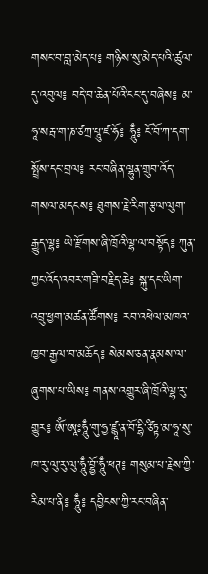གསང་བ་བླ་མེད་པ༔ གཉིས་སུ་མེད་པའི་ཚུལ་དུ་འབུལ༔ བདེ་བ་ཆེན་པོའི་ངང་དུ་བཞེས༔ མ་ཧཱ་སརྦ་ག་ཎ་ཙཀྲ་པཱུ་ཛ་ཧོ༔ ཧཱུྃ༔ ངོ་བོ་ཀ་དག་སྤྲོས་དང་བྲལ༔ རང་བཞིན་ལྷུན་གྲུབ་འོད་གསལ་མདངས༔ ཐུགས་རྗེ་རིག་རྩལ་ལུག་རྒྱུད་ལྷ༔ ཡེ་རྫོགས་ཞི་ཁྲོའི་ལྷ་ལ་བསྟོད༔ ཀུན་ཀྱང་འོད་འབར་གཟི་བརྗིད་ཆེ༔ སྐུ་དང་ཡིག་འབྲུ་ཕྱག་མཚན་ཚོགས༔ རབ་འཕེལ་མཁའ་ཁྱབ་རྒྱལ་བ་མཆོད༔ སེམས་ཅན་རྣམས་ལ་ཞུགས་པ་ཡིས༔ གནས་འགྱུར་ཞི་ཁྲོའི་ལྷ་རུ་གྱུར༔ ཨོཾ་ཨཱཿཧཱུྃ་གུ་ཧྱ་ཛྙཱ་ན་བོ་དྷི་ཙིཏྟ་མ་ཧཱ་སུ་ཁ་རུ་ལུ་རུ་ལུ་ཧཱུྃ་བྷྱོ་ཧཱུྃ་ཕཊ༔ གསུམ་པ་རྗེས་ཀྱི་རིམ་པ་ནི༔ ཧཱུྃ༔ དབྱིངས་ཀྱི་རང་བཞིན་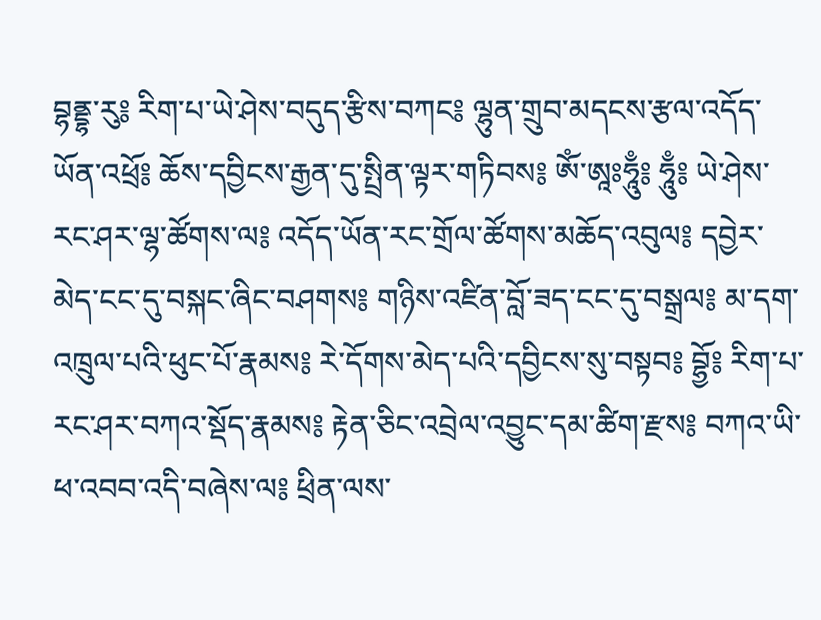བྷནྡྷ་རུ༔ རིག་པ་ཡེ་ཤེས་བདུད་རྩིས་བཀང༔ ལྷུན་གྲུབ་མདངས་རྩལ་འདོད་ཡོན་འཕྲོ༔ ཆོས་དབྱིངས་རྒྱན་དུ་སྤྲིན་ལྟར་གཏིབས༔ ཨོཾ་ཨཱཿཧཱུྃ༔ ཧཱུྃ༔ ཡེ་ཤེས་རང་ཤར་ལྷ་ཚོགས་ལ༔ འདོད་ཡོན་རང་གྲོལ་ཚོགས་མཆོད་འབུལ༔ དབྱེར་མེད་ངང་དུ་བསྐང་ཞིང་བཤགས༔ གཉིས་འཛིན་བློ་ཟད་ངང་དུ་བསྒྲལ༔ མ་དག་འཁྲུལ་པའི་ཕུང་པོ་རྣམས༔ རེ་དོགས་མེད་པའི་དབྱིངས་སུ་བསྟབ༔ བྷྱོ༔ རིག་པ་རང་ཤར་བཀའ་སྡོད་རྣམས༔ རྟེན་ཅིང་འབྲེལ་འབྱུང་དམ་ཚིག་རྫས༔ བཀའ་ཡི་ཕ་འབབ་འདི་བཞེས་ལ༔ ཕྲིན་ལས་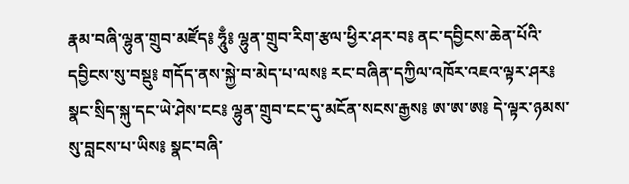རྣམ་བཞི་ལྷུན་གྲུབ་མཛོད༔ ཧཱུྃ༔ ལྷུན་གྲུབ་རིག་རྩལ་ཕྱིར་ཤར་བ༔ ནང་དབྱིངས་ཆེན་པོའི་དབྱིངས་སུ་བསྡུ༔ གདོད་ནས་སྐྱེ་བ་མེད་པ་ལས༔ རང་བཞིན་དཀྱིལ་འཁོར་འཇའ་ལྟར་ཤར༔ སྣང་སྲིད་སྐུ་དང་ཡེ་ཤེས་ངང༔ ལྷུན་གྲུབ་ངང་དུ་མངོན་སངས་རྒྱས༔ ཨ་ཨ་ཨ༔ དེ་ལྟར་ཉམས་སུ་བླངས་པ་ཡིས༔ སྣང་བཞི་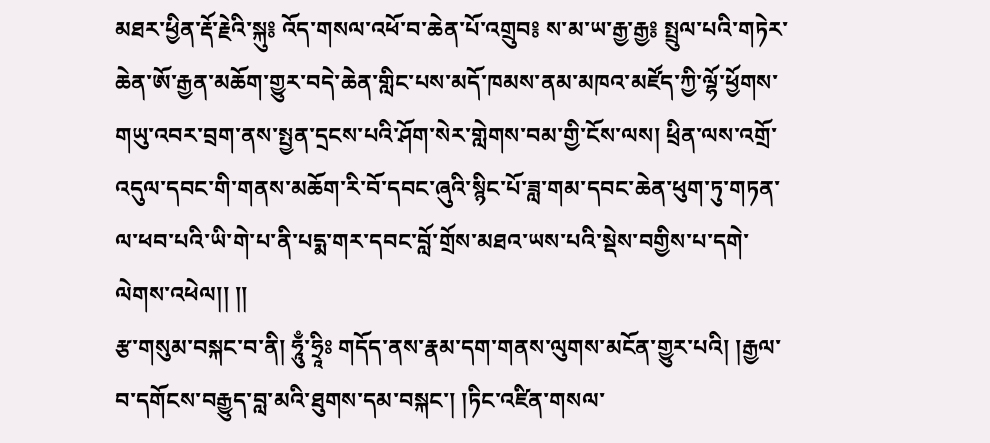མཐར་ཕྱིན་རྡོ་རྗེའི་སྐུ༔ འོད་གསལ་འཕོ་བ་ཆེན་པོ་འགྲུབ༔ ས་མ་ཡ་རྒྱ་རྒྱ༔ སྤྲུལ་པའི་གཏེར་ཆེན་ཨོ་རྒྱན་མཆོག་གྱུར་བདེ་ཆེན་གླིང་པས་མདོ་ཁམས་ནམ་མཁའ་མཛོད་ཀྱི་ལྷོ་ཕྱོགས་གཡུ་འབར་བྲག་ནས་སྤྱན་དྲངས་པའི་ཤོག་སེར་གླེགས་བམ་གྱི་ངོས་ལས། ཕྲིན་ལས་འགྲོ་འདུལ་དབང་གི་གནས་མཆོག་རི་བོ་དབང་ཞུའི་སྙིང་པོ་ཟླ་གམ་དབང་ཆེན་ཕུག་ཏུ་གཏན་ལ་ཕབ་པའི་ཡི་གེ་པ་ནི་པདྨ་གར་དབང་བློ་གྲོས་མཐའ་ཡས་པའི་སྡེས་བགྱིས་པ་དགེ་ལེགས་འཕེལ།། །།
རྩ་གསུམ་བསྐང་བ་ནི། ཧཱུྃ་ཧྲཱིཿ གདོད་ནས་རྣམ་དག་གནས་ལུགས་མངོན་གྱུར་པའི། །རྒྱལ་བ་དགོངས་བརྒྱུད་བླ་མའི་ཐུགས་དམ་བསྐང་། །ཏིང་འཛིན་གསལ་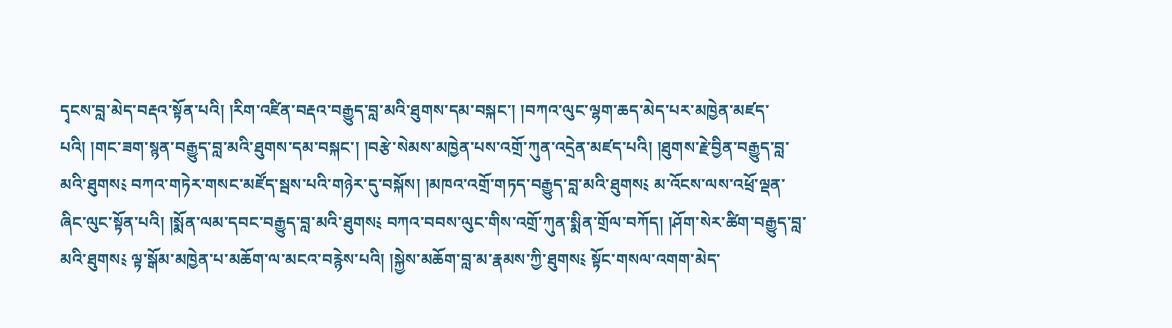དྭངས་བླ་མེད་བརྡའ་སྟོན་པའི། །རིག་འཛིན་བརྡའ་བརྒྱུད་བླ་མའི་ཐུགས་དམ་བསྐང་། །བཀའ་ལུང་ལྷག་ཆད་མེད་པར་མཁྱེན་མཛད་པའི། །གང་ཟག་སྙན་བརྒྱུད་བླ་མའི་ཐུགས་དམ་བསྐང་། །བརྩེ་སེམས་མཁྱེན་པས་འགྲོ་ཀུན་འདྲེན་མཛད་པའི། །ཐུགས་རྗེ་བྱིན་བརྒྱུད་བླ་མའི་ཐུགས༴ བཀའ་གཏེར་གསང་མཛོད་སྦས་པའི་གཉེར་དུ་བསྐོས། །མཁའ་འགྲོ་གཏད་བརྒྱུད་བླ་མའི་ཐུགས༴ མ་འོངས་ལས་འཕྲོ་ལྡན་ཞིང་ལུང་སྟོན་པའི། །སྨོན་ལམ་དབང་བརྒྱུད་བླ་མའི་ཐུགས༴ བཀའ་བབས་ལུང་གིས་འགྲོ་ཀུན་སྨིན་གྲོལ་བཀོད། །ཤོག་སེར་ཚིག་བརྒྱུད་བླ་མའི་ཐུགས༴ ལྟ་སྒོམ་མཁྱེན་པ་མཆོག་ལ་མངའ་བརྙེས་པའི། །སྐྱེས་མཆོག་བླ་མ་རྣམས་ཀྱི་ཐུགས༴ སྟོང་གསལ་འགག་མེད་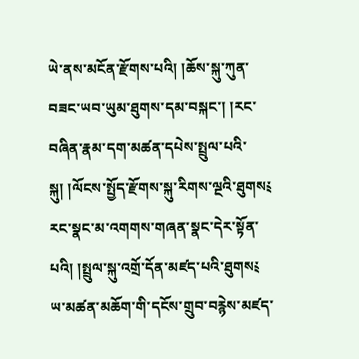ཡེ་ནས་མངོན་རྫོགས་པའི། །ཆོས་སྐུ་ཀུན་བཟང་ཡབ་ཡུམ་ཐུགས་དམ་བསྐང་། །རང་བཞིན་རྣམ་དག་མཚན་དཔེས་སྤྲུལ་པའི་སྐུ། །ལོངས་སྤྱོད་རྫོགས་སྐུ་རིགས་ལྔའི་ཐུགས༴ རང་སྣང་མ་འགགས་གཞན་སྣང་དེར་སྟོན་པའི། །སྤྲུལ་སྐུ་འགྲོ་དོན་མཛད་པའི་ཐུགས༴ ཡ་མཚན་མཆོག་གི་དངོས་གྲུབ་བརྙེས་མཛད་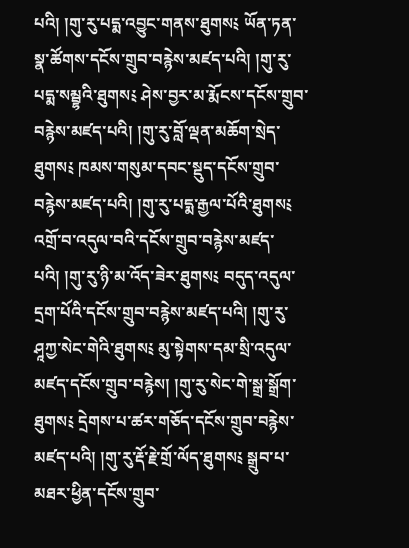པའི། །གུ་རུ་པདྨ་འབྱུང་གནས་ཐུགས༴ ཡོན་ཏན་སྣ་ཚོགས་དངོས་གྲུབ་བརྙེས་མཛད་པའི། །གུ་རུ་པདྨ་སམྦྷའི་ཐུགས༴ ཤེས་བྱར་མ་རྨོངས་དངོས་གྲུབ་བརྙེས་མཛད་པའི། །གུ་རུ་བློ་ལྡན་མཆོག་སྲེད་ཐུགས༴ ཁམས་གསུམ་དབང་སྡུད་དངོས་གྲུབ་བརྙེས་མཛད་པའི། །གུ་རུ་པདྨ་རྒྱལ་པོའི་ཐུགས༴ འགྲོ་བ་འདུལ་བའི་དངོས་གྲུབ་བརྙེས་མཛད་པའི། །གུ་རུ་ཉི་མ་འོད་ཟེར་ཐུགས༴ བདུད་འདུལ་དྲག་པོའི་དངོས་གྲུབ་བརྙེས་མཛད་པའི། །གུ་རུ་ཤཱཀྱ་སེང་གེའི་ཐུགས༴ མུ་སྟེགས་དམ་སྲི་འདུལ་མཛད་དངོས་གྲུབ་བརྙེས། །གུ་རུ་སེང་གེ་སྒྲ་སྒྲོག་ཐུགས༴ དྲེགས་པ་ཚར་གཅོད་དངོས་གྲུབ་བརྙེས་མཛད་པའི། །གུ་རུ་རྡོ་རྗེ་གྲོ་ལོད་ཐུགས༴ སྒྲུབ་པ་མཐར་ཕྱིན་དངོས་གྲུབ་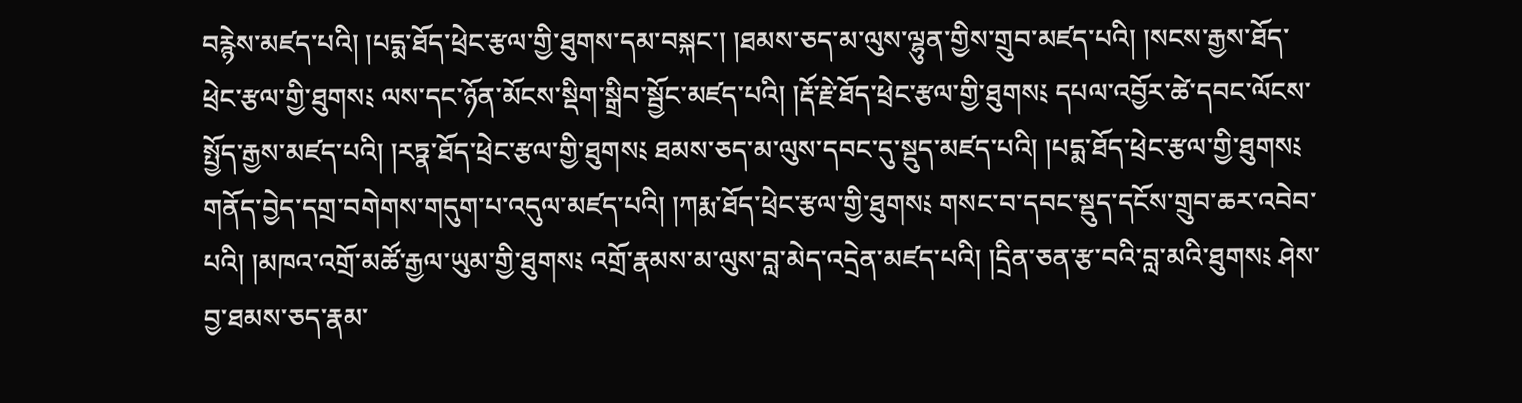བརྙེས་མཛད་པའི། །པདྨ་ཐོད་ཕྲེང་རྩལ་གྱི་ཐུགས་དམ་བསྐང་། །ཐམས་ཅད་མ་ལུས་ལྷུན་གྱིས་གྲུབ་མཛད་པའི། །སངས་རྒྱས་ཐོད་ཕྲེང་རྩལ་གྱི་ཐུགས༴ ལས་དང་ཉོན་མོངས་སྡིག་སྒྲིབ་སྦྱོང་མཛད་པའི། །རྡོ་རྗེ་ཐོད་ཕྲེང་རྩལ་གྱི་ཐུགས༴ དཔལ་འབྱོར་ཚེ་དབང་ལོངས་སྤྱོད་རྒྱས་མཛད་པའི། །རཏྣ་ཐོད་ཕྲེང་རྩལ་གྱི་ཐུགས༴ ཐམས་ཅད་མ་ལུས་དབང་དུ་སྡུད་མཛད་པའི། །པདྨ་ཐོད་ཕྲེང་རྩལ་གྱི་ཐུགས༴ གནོད་བྱེད་དགྲ་བགེགས་གདུག་པ་འདུལ་མཛད་པའི། །ཀརྨ་ཐོད་ཕྲེང་རྩལ་གྱི་ཐུགས༴ གསང་བ་དབང་སྡུད་དངོས་གྲུབ་ཆར་འབེབ་པའི། །མཁའ་འགྲོ་མཚོ་རྒྱལ་ཡུམ་གྱི་ཐུགས༴ འགྲོ་རྣམས་མ་ལུས་བླ་མེད་འདྲེན་མཛད་པའི། །དྲིན་ཅན་རྩ་བའི་བླ་མའི་ཐུགས༴ ཤེས་བྱ་ཐམས་ཅད་རྣམ་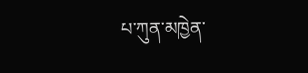པ་ཀུན་མཁྱེན་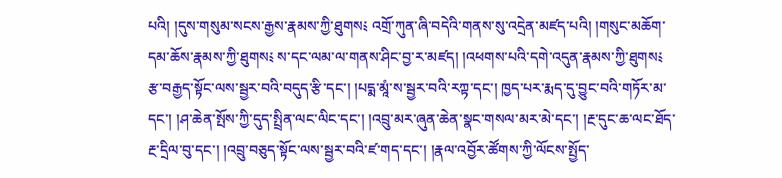པའི། །དུས་གསུམ་སངས་རྒྱས་རྣམས་ཀྱི་ཐུགས༴ འགྲོ་ཀུན་ཞི་བདེའི་གནས་སུ་འདྲེན་མཛད་པའི། །གསུང་མཆོག་དམ་ཆོས་རྣམས་ཀྱི་ཐུགས༴ ས་དང་ལམ་ལ་གནས་ཤིང་བྱ་ར་མཛད། །འཕགས་པའི་དགེ་འདུན་རྣམས་ཀྱི་ཐུགས༴ རྩ་བརྒྱད་སྟོང་ལས་སྦྱར་བའི་བདུད་རྩི་དང་། །པདྨ་མཱཾ་ས་སྦྱར་བའི་རཀྟ་དང་། ཁྱད་པར་རྨད་དུ་བྱུང་བའི་གཏོར་མ་དང་། །ཤ་ཆེན་སྤོས་ཀྱི་དུད་སྤྲིན་ལང་ལིང་དང་། །འབྲུ་མར་ཞུན་ཆེན་སྣང་གསལ་མར་མེ་དང་། །རྔ་དུང་ཆ་ལང་ཐོད་རྔ་དྲིལ་བུ་དང་། །འབྲུ་བཅུད་སྟོང་ལས་སྦྱར་བའི་ཛ་གད་དང་། །རྣལ་འབྱོར་ཚོགས་ཀྱི་ལོངས་སྤྱོད་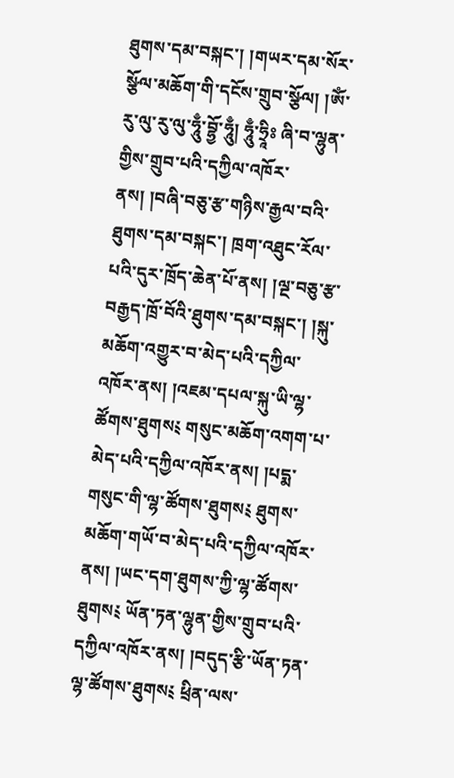ཐུགས་དམ་བསྐང་། །གཡར་དམ་སོར་སྩོལ་མཆོག་གི་དངོས་གྲུབ་སྩོལ། །ཨོཾ་རུ་ལུ་རུ་ལུ་ཧཱུྃ་བྷྱོ་ཧཱུྃ། ཧཱུྃ་ཧྲཱིཿ ཞི་བ་ལྷུན་གྱིས་གྲུབ་པའི་དཀྱིལ་འཁོར་ནས། །བཞི་བཅུ་རྩ་གཉིས་རྒྱལ་བའི་ཐུགས་དམ་བསྐང་། ཁྲག་འཐུང་རོལ་པའི་དུར་ཁྲོད་ཆེན་པོ་ནས། །ལྔ་བཅུ་རྩ་བརྒྱད་ཁྲོ་བོའི་ཐུགས་དམ་བསྐང་། །སྐུ་མཆོག་འགྱུར་བ་མེད་པའི་དཀྱིལ་འཁོར་ནས། །འཇམ་དཔལ་སྐུ་ཡི་ལྷ་ཚོགས་ཐུགས༴ གསུང་མཆོག་འགག་པ་མེད་པའི་དཀྱིལ་འཁོར་ནས། །པདྨ་གསུང་གི་ལྷ་ཚོགས་ཐུགས༴ ཐུགས་མཆོག་གཡོ་བ་མེད་པའི་དཀྱིལ་འཁོར་ནས། །ཡང་དག་ཐུགས་ཀྱི་ལྷ་ཚོགས་ཐུགས༴ ཡོན་ཏན་ལྷུན་གྱིས་གྲུབ་པའི་དཀྱིལ་འཁོར་ནས། །བདུད་རྩི་ཡོན་ཏན་ལྷ་ཚོགས་ཐུགས༴ ཕྲིན་ལས་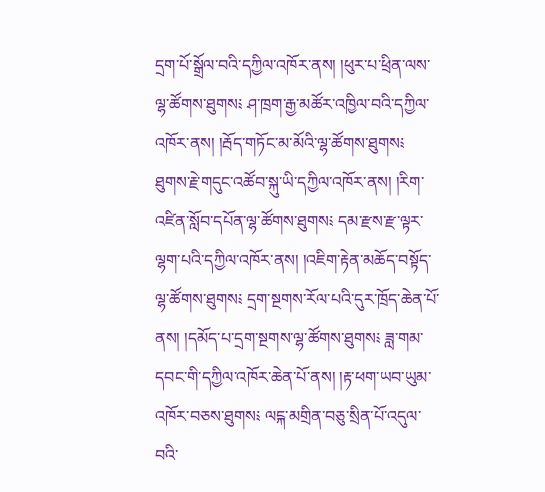དྲག་པོ་སྒྲོལ་བའི་དཀྱིལ་འཁོར་ནས། །ཕུར་པ་ཕྲིན་ལས་ལྷ་ཚོགས་ཐུགས༴ ཤ་ཁྲག་རྒྱ་མཚོར་འཁྱིལ་བའི་དཀྱིལ་འཁོར་ནས། །རྦོད་གཏོང་མ་མོའི་ལྷ་ཚོགས་ཐུགས༴ ཐུགས་རྗེ་གདུང་འཚོབ་སྐུ་ཡི་དཀྱིལ་འཁོར་ནས། །རིག་འཛིན་སློབ་དཔོན་ལྷ་ཚོགས་ཐུགས༴ དམ་རྫས་རྫ་ལྟར་ལྷག་པའི་དཀྱིལ་འཁོར་ནས། །འཇིག་རྟེན་མཆོད་བསྟོད་ལྷ་ཚོགས་ཐུགས༴ དྲག་སྔགས་རོལ་པའི་དུར་ཁྲོད་ཆེན་པོ་ནས། །དམོད་པ་དྲག་སྔགས་ལྷ་ཚོགས་ཐུགས༴ ཟླ་གམ་དབང་གི་དཀྱིལ་འཁོར་ཆེན་པོ་ནས། །རྟ་ཕག་ཡབ་ཡུམ་འཁོར་བཅས་ཐུགས༴ ལངྐ་མགྲིན་བཅུ་སྲིན་པོ་འདུལ་བའི་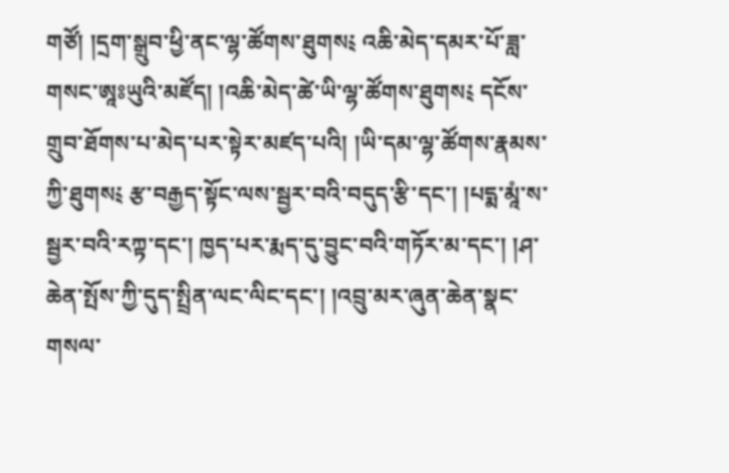གཙོ། །དྲག་སྒྲུབ་ཕྱི་ནང་ལྷ་ཚོགས་ཐུགས༴ འཆི་མེད་དམར་པོ་ཟླ་གསང་ཨཱཿཡུའི་མཛོད། །འཆི་མེད་ཚེ་ཡི་ལྷ་ཚོགས་ཐུགས༴ དངོས་གྲུབ་ཐོགས་པ་མེད་པར་སྟེར་མཛད་པའི། །ཡི་དམ་ལྷ་ཚོགས་རྣམས་ཀྱི་ཐུགས༴ རྩ་བརྒྱད་སྟོང་ལས་སྦྱར་བའི་བདུད་རྩི་དང་། །པདྨ་མཱཾ་ས་སྦྱར་བའི་རཀྟ་དང་། ཁྱད་པར་རྨད་དུ་བྱུང་བའི་གཏོར་མ་དང་། །ཤ་ཆེན་སྤོས་ཀྱི་དུད་སྤྲིན་ལང་ལིང་དང་། །འབྲུ་མར་ཞུན་ཆེན་སྣང་གསལ་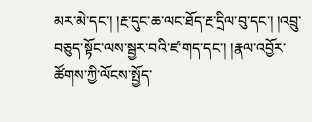མར་མེ་དང་། །རྔ་དུང་ཆ་ལང་ཐོད་རྔ་དྲིལ་བུ་དང་། །འབྲུ་བཅུད་སྟོང་ལས་སྦྱར་བའི་ཛ་གད་དང་། །རྣལ་འབྱོར་ཚོགས་ཀྱི་ལོངས་སྤྱོད་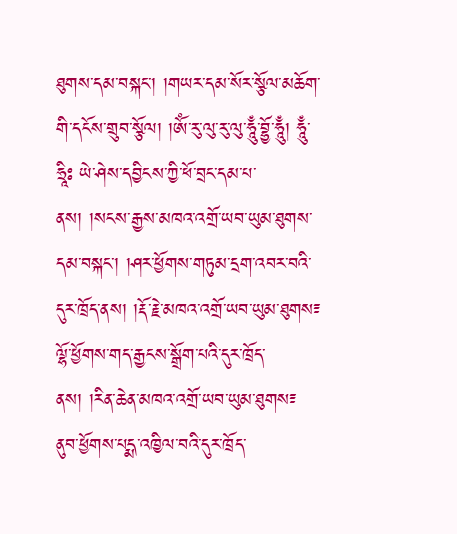ཐུགས་དམ་བསྐང་། །གཡར་དམ་སོར་སྩོལ་མཆོག་གི་དངོས་གྲུབ་སྩོལ། །ཨོཾ་རུ་ལུ་རུ་ལུ་ཧཱུྃ་བྷྱོ་ཧཱུྃ། ཧཱུྃ་ཧྲཱིཿ ཡེ་ཤེས་དབྱིངས་ཀྱི་ཕོ་བྲང་དམ་པ་ནས། །སངས་རྒྱས་མཁའ་འགྲོ་ཡབ་ཡུམ་ཐུགས་དམ་བསྐང་། །ཤར་ཕྱོགས་གཏུམ་དྲག་འབར་བའི་དུར་ཁྲོད་ནས། །རྡོ་རྗེ་མཁའ་འགྲོ་ཡབ་ཡུམ་ཐུགས༴ ལྷོ་ཕྱོགས་གད་རྒྱངས་སྒྲོག་པའི་དུར་ཁྲོད་ནས། །རིན་ཆེན་མཁའ་འགྲོ་ཡབ་ཡུམ་ཐུགས༴ ནུབ་ཕྱོགས་པདྨ་འཁྱིལ་བའི་དུར་ཁྲོད་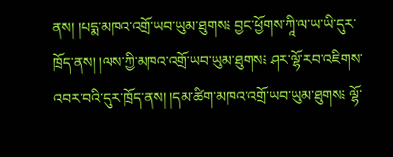ནས། །པདྨ་མཁའ་འགྲོ་ཡབ་ཡུམ་ཐུགས༴ བྱང་ཕྱོགས་ཀཱི་ལ་ཡ་ཡི་དུར་ཁྲོད་ནས། །ལས་ཀྱི་མཁའ་འགྲོ་ཡབ་ཡུམ་ཐུགས༴ ཤར་ལྷོ་རབ་འཇིགས་འབར་བའི་དུར་ཁྲོད་ནས། །དམ་ཚིག་མཁའ་འགྲོ་ཡབ་ཡུམ་ཐུགས༴ ལྷོ་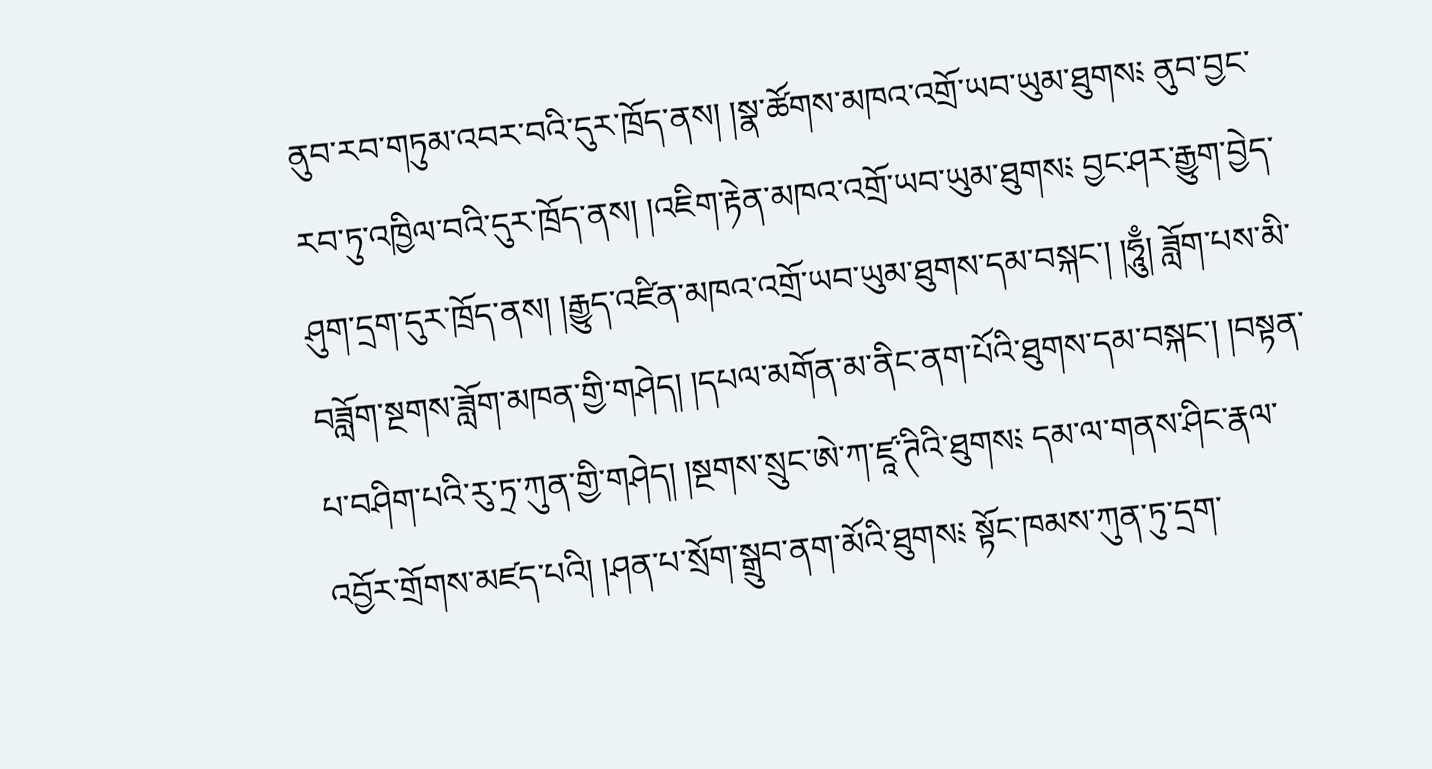ནུབ་རབ་གཏུམ་འབར་བའི་དུར་ཁྲོད་ནས། །སྣ་ཚོགས་མཁའ་འགྲོ་ཡབ་ཡུམ་ཐུགས༴ ནུབ་བྱང་རབ་ཏུ་འཁྱིལ་བའི་དུར་ཁྲོད་ནས། །འཇིག་རྟེན་མཁའ་འགྲོ་ཡབ་ཡུམ་ཐུགས༴ བྱང་ཤར་རྒྱུག་བྱེད་ཤུག་དྲག་དུར་ཁྲོད་ནས། །རྒྱུད་འཛིན་མཁའ་འགྲོ་ཡབ་ཡུམ་ཐུགས་དམ་བསྐང་། །ཧཱུྃ། ཟློག་པས་མི་བཟློག་སྔགས་ཟློག་མཁན་གྱི་གཤེད། །དཔལ་མགོན་མ་ནིང་ནག་པོའི་ཐུགས་དམ་བསྐང་། །བསྟན་པ་བཤིག་པའི་རུ་ཏྲ་ཀུན་གྱི་གཤེད། །སྔགས་སྲུང་ཨེ་ཀ་ཛཱ་ཊིའི་ཐུགས༴ དམ་ལ་གནས་ཤིང་རྣལ་འབྱོར་གྲོགས་མཛད་པའི། །ཤན་པ་སྲོག་སྒྲུབ་ནག་མོའི་ཐུགས༴ སྟོང་ཁམས་ཀུན་ཏུ་དྲག་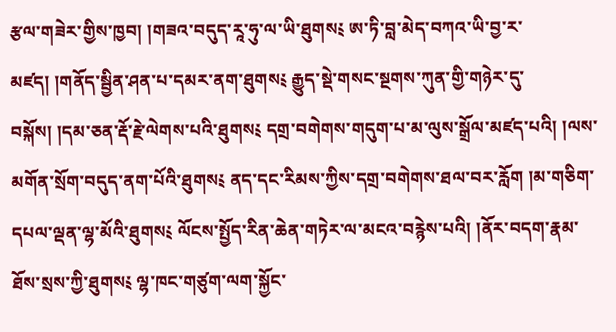རྩལ་གཟེར་གྱིས་ཁྱབ། །གཟའ་བདུད་རཱ་ཧུ་ལ་ཡི་ཐུགས༴ ཨ་ཏི་བླ་མེད་བཀའ་ཡི་བྱ་ར་མཛད། །གནོད་སྦྱིན་ཤན་པ་དམར་ནག་ཐུགས༴ རྒྱུད་སྡེ་གསང་སྔགས་ཀུན་གྱི་གཉེར་དུ་བསྐོས། །དམ་ཅན་རྡོ་རྗེ་ལེགས་པའི་ཐུགས༴ དགྲ་བགེགས་གདུག་པ་མ་ལུས་སྒྲོལ་མཛད་པའི། །ལས་མགོན་སྲོག་བདུད་ནག་པོའི་ཐུགས༴ ནད་དང་རིམས་ཀྱིས་དགྲ་བགེགས་ཐལ་བར་རློག །མ་གཅིག་དཔལ་ལྡན་ལྷ་མོའི་ཐུགས༴ ལོངས་སྤྱོད་རིན་ཆེན་གཏེར་ལ་མངའ་བརྙེས་པའི། །ནོར་བདག་རྣམ་ཐོས་སྲས་ཀྱི་ཐུགས༴ ལྷ་ཁང་གཙུག་ལག་སྐྱོང་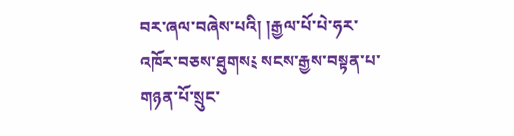བར་ཞལ་བཞེས་པའི། །རྒྱལ་པོ་པེ་ཧར་འཁོར་བཅས་ཐུགས༴ སངས་རྒྱས་བསྟན་པ་གཉན་པོ་སྲུང་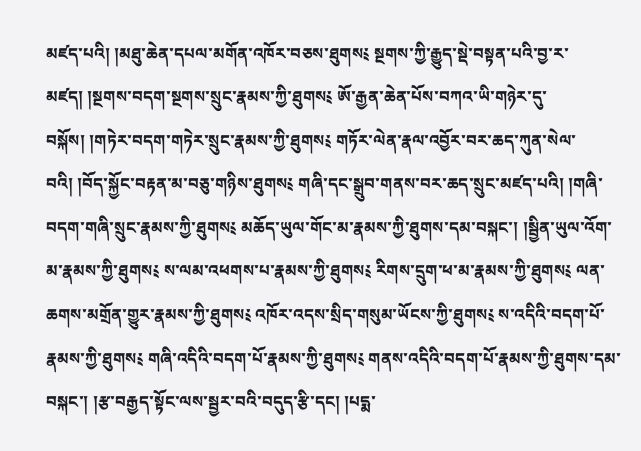མཛད་པའི། །མཐུ་ཆེན་དཔལ་མགོན་འཁོར་བཅས་ཐུགས༴ སྔགས་ཀྱི་རྒྱུད་སྡེ་བསྟན་པའི་བྱ་ར་མཛད། །སྔགས་བདག་སྔགས་སྲུང་རྣམས་ཀྱི་ཐུགས༴ ཨོ་རྒྱན་ཆེན་པོས་བཀའ་ཡི་གཉེར་དུ་བསྐོས། །གཏེར་བདག་གཏེར་སྲུང་རྣམས་ཀྱི་ཐུགས༴ གཏོར་ལེན་རྣལ་འབྱོར་བར་ཆད་ཀུན་སེལ་བའི། །བོད་སྐྱོང་བརྟན་མ་བཅུ་གཉིས་ཐུགས༴ གཞི་དང་སྒྲུབ་གནས་བར་ཆད་སྲུང་མཛད་པའི། །གཞི་བདག་གཞི་སྲུང་རྣམས་ཀྱི་ཐུགས༴ མཆོད་ཡུལ་གོང་མ་རྣམས་ཀྱི་ཐུགས་དམ་བསྐང་། །སྦྱིན་ཡུལ་འོག་མ་རྣམས་ཀྱི་ཐུགས༴ ས་ལམ་འཕགས་པ་རྣམས་ཀྱི་ཐུགས༴ རིགས་དྲུག་ཕ་མ་རྣམས་ཀྱི་ཐུགས༴ ལན་ཆགས་མགྲོན་གྱུར་རྣམས་ཀྱི་ཐུགས༴ འཁོར་འདས་སྲིད་གསུམ་ཡོངས་ཀྱི་ཐུགས༴ ས་འདིའི་བདག་པོ་རྣམས་ཀྱི་ཐུགས༴ གཞི་འདིའི་བདག་པོ་རྣམས་ཀྱི་ཐུགས༴ གནས་འདིའི་བདག་པོ་རྣམས་ཀྱི་ཐུགས་དམ་བསྐང་། །རྩ་བརྒྱད་སྟོང་ལས་སྦྱར་བའི་བདུད་རྩི་དང། །པདྨ་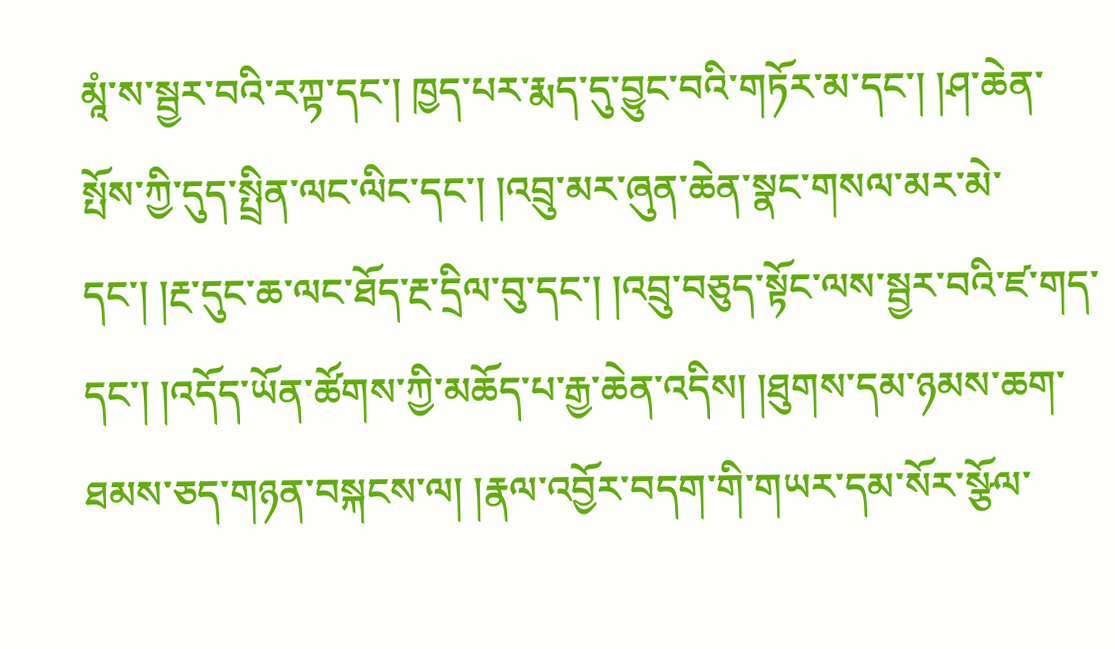མཱཾ་ས་སྦྱར་བའི་རཀྟ་དང་། ཁྱད་པར་རྨད་དུ་བྱུང་བའི་གཏོར་མ་དང་། །ཤ་ཆེན་སྤོས་ཀྱི་དུད་སྤྲིན་ལང་ལིང་དང་། །འབྲུ་མར་ཞུན་ཆེན་སྣང་གསལ་མར་མེ་དང་། །རྔ་དུང་ཆ་ལང་ཐོད་རྔ་དྲིལ་བུ་དང་། །འབྲུ་བཅུད་སྟོང་ལས་སྦྱར་བའི་ཛ་གད་དང་། །འདོད་ཡོན་ཚོགས་ཀྱི་མཆོད་པ་རྒྱ་ཆེན་འདིས། །ཐུགས་དམ་ཉམས་ཆག་ཐམས་ཅད་གཉན་བསྐངས་ལ། །རྣལ་འབྱོར་བདག་གི་གཡར་དམ་སོར་སྩོལ་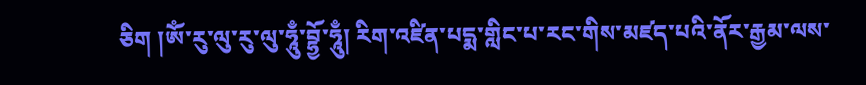ཅིག །ཨོཾ་རུ་ལུ་རུ་ལུ་ཧཱུྃ་བྷྱོ་ཧཱུྃ། རིག་འཛིན་པདྨ་གླིང་པ་རང་གིས་མཛད་པའི་ནོར་རྒྱམ་ལས་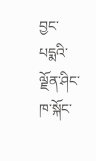བྱང་པདྨའི་ལྗོན་ཤིང་ཁ་སྐོང་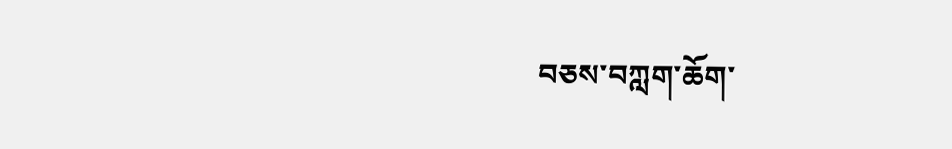བཅས་བཀླག་ཆོག་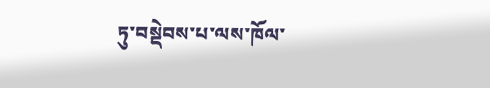ཏུ་བསྡེབས་པ་ལས་ཁོལ་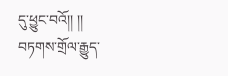དུ་ཕྱུང་བའོ།། །།
བཏགས་གྲོལ་རྒྱུད་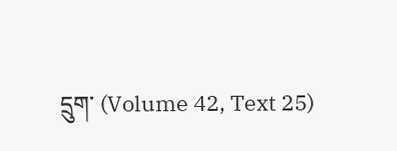དྲུག་ (Volume 42, Text 25)